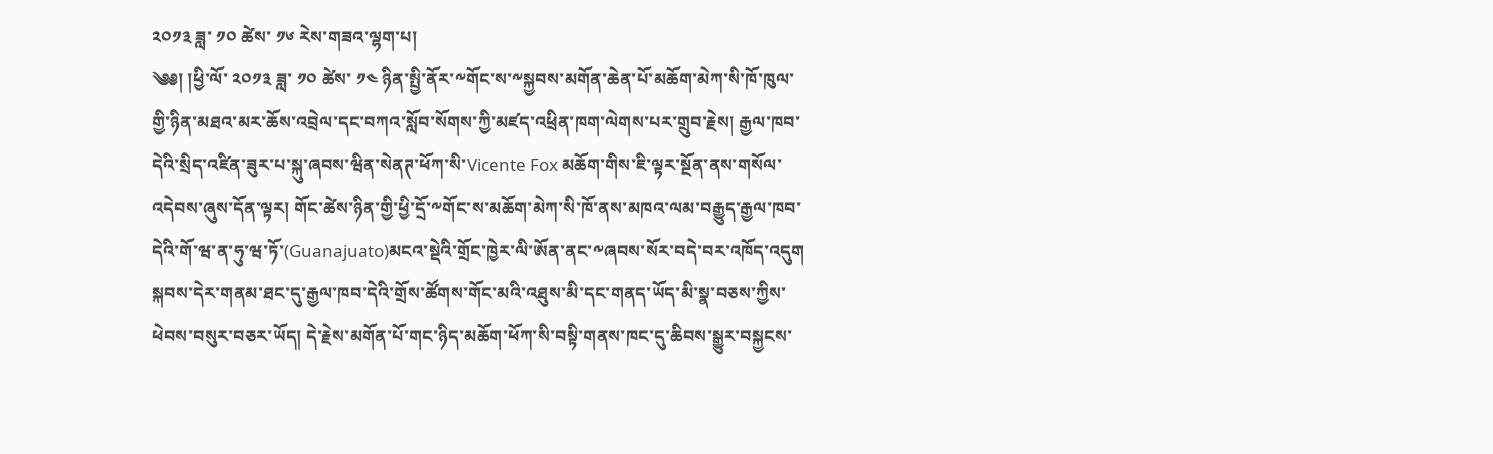༢༠༡༣ ཟླ་ ༡༠ ཚེས་ ༡༦ རེས་གཟའ་ལྷག་པ།
༄༅། །ཕྱི་ལོ་ ༢༠༡༣ ཟླ་ ༡༠ ཚེས་ ༡༤ ཉིན་སྤྱི་ནོར་༸གོང་ས་༸སྐྱབས་མགོན་ཆེན་པོ་མཆོག་མེཀ་སི་ཁོ་ཁུལ་གྱི་ཉིན་མཐའ་མར་ཆོས་འབྲེལ་དང་བཀའ་སློབ་སོགས་ཀྱི་མཛད་འཕྲིན་ཁག་ལེགས་པར་གྲུབ་རྗེས། རྒྱལ་ཁབ་དེའི་སྲིད་འཛིན་ཟུར་པ་སྐུ་ཞབས་ཝིན་སེནཊ་ཕོཀ་སི་Vicente Fox མཆོག་གིས་ཇི་ལྟར་སྔོན་ནས་གསོལ་འདེབས་ཞུས་དོན་ལྟར། གོང་ཚེས་ཉིན་གྱི་ཕྱི་དྲོ་༸གོང་ས་མཆོག་མེཀ་སི་ཁོ་ནས་མཁའ་ལམ་བརྒྱུད་རྒྱལ་ཁབ་དེའི་གོ་ཝ་ན་ཧུ་ཝ་ཏོ་(Guanajuato)མངའ་སྡེའི་གྲོང་ཁྱེར་ལི་ཨོན་ནང་༸ཞབས་སོར་བདེ་བར་འཁོད་འདུག སྐབས་དེར་གནམ་ཐང་དུ་རྒྱལ་ཁབ་དེའི་གྲོས་ཚོགས་གོང་མའི་འཐུས་མི་དང་གནད་ཡོད་མི་སྣ་བཅས་ཀྱིས་ཕེབས་བསུར་བཅར་ཡོད། དེ་རྗེས་མགོན་པོ་གང་ཉིད་མཆོག་ཕོཀ་སི་བསྟི་གནས་ཁང་དུ་ཆིབས་སྒྱུར་བསྐྱངས་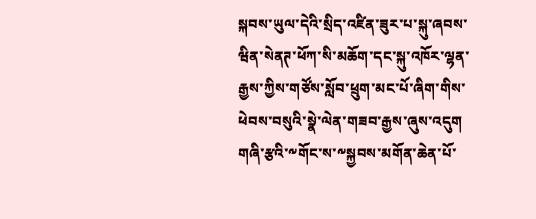སྐབས་ཡུལ་དེའི་སྲིད་འཛིན་ཟུར་པ་སྐུ་ཞབས་ཝིན་སེནཊ་ཕོཀ་སི་མཆོག་དང་སྐུ་འཁོར་ལྷན་རྒྱས་ཀྱིས་གཙོས་སློབ་ཕྲུག་མང་པོ་ཞིག་གིས་ཕེབས་བསུའི་སྣེ་ལེན་གཟབ་རྒྱས་ཞུས་འདུག
གཞི་རྩའི་༸གོང་ས་༸སྐྱབས་མགོན་ཆེན་པོ་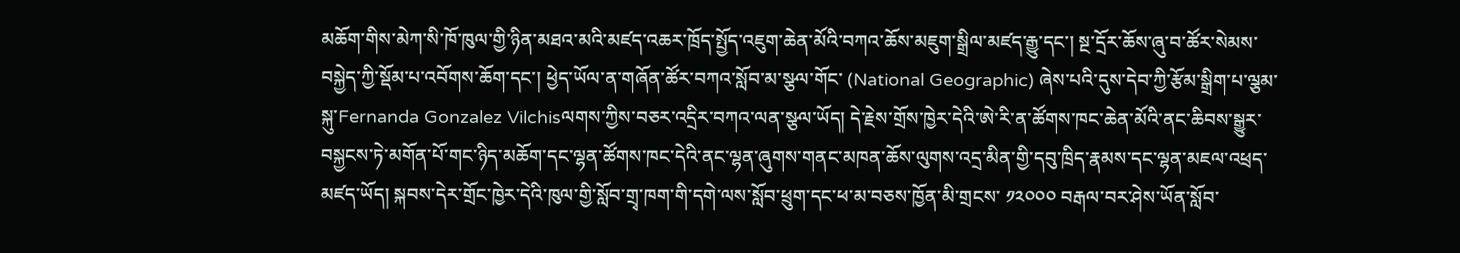མཆོག་གིས་མེཀ་སི་ཁོ་ཁུལ་གྱི་ཉིན་མཐའ་མའི་མཛད་འཆར་ཁྲོད་སྤྱོད་འཇུག་ཆེན་མོའི་བཀའ་ཆོས་མཇུག་སྒྲིལ་མཛད་རྒྱུ་དང་། སྔ་དྲོར་ཆོས་ཞུ་བ་ཚོར་སེམས་བསྐྱེད་ཀྱི་སྡོམ་པ་འབོགས་ཆོག་དང་། ཕྱེད་ཡོལ་ན་གཞོན་ཚོར་བཀའ་སློབ་མ་སྩལ་གོང་ (National Geographic) ཞེས་པའི་དུས་དེབ་ཀྱི་རྩོམ་སྒྲིག་པ་ལྕམ་སྐུ་Fernanda Gonzalez Vilchisལགས་ཀྱིས་བཅར་འདྲིར་བཀའ་ལན་སྩལ་ཡོད། དེ་རྗེས་གྲོས་ཁྱེར་དེའི་ཨེ་རི་ན་ཚོགས་ཁང་ཆེན་མོའི་ནང་ཆིབས་སྒྱུར་བསྐྱངས་ཏེ་མགོན་པོ་གང་ཉིད་མཆོག་དང་ལྷན་ཚོགས་ཁང་དེའི་ནང་ལྷན་ཞུགས་གནང་མཁན་ཆོས་ལུགས་འདྲ་མིན་གྱི་དབུ་ཁྲིད་རྣམས་དང་ལྷན་མཇལ་འཕྲད་མཛད་ཡོད། སྐབས་དེར་གྲོང་ཁྱེར་དེའི་ཁུལ་གྱི་སློབ་གྲྭ་ཁག་གི་དགེ་ལས་སློབ་ཕྲུག་དང་ཕ་མ་བཅས་ཁྱོན་མི་གྲངས་ ༡༢༠༠༠ བརྒལ་བར་ཤེས་ཡོན་སློབ་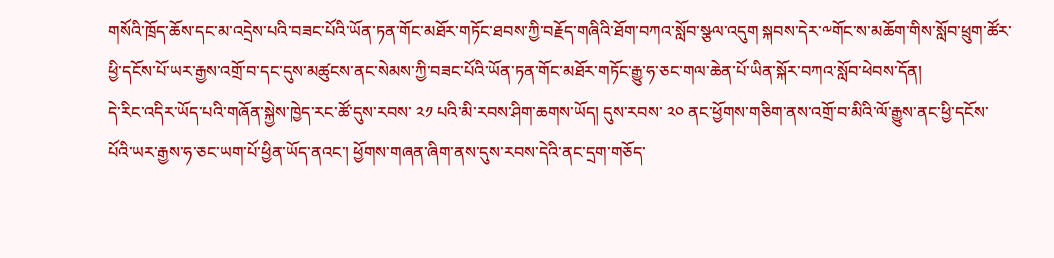གསོའི་ཁྲོད་ཆོས་དང་མ་འདྲེས་པའི་བཟང་པོའི་ཡོན་ཏན་གོང་མཐོར་གཏོང་ཐབས་ཀྱི་བརྗོད་གཞིའི་ཐོག་བཀའ་སློབ་སྩལ་འདུག སྐབས་དེར་༸གོང་ས་མཆོག་གིས་སློབ་ཕྲུག་ཚོར་ཕྱི་དངོས་པོ་ཡར་རྒྱས་འགྲོ་བ་དང་དུས་མཚུངས་ནང་སེམས་ཀྱི་བཟང་པོའི་ཡོན་ཏན་གོང་མཐོར་གཏོང་རྒྱུ་ཧ་ཅང་གལ་ཆེན་པོ་ཡིན་སྐོར་བཀའ་སློབ་ཕེབས་དོན།
དེ་རིང་འདིར་ཡོད་པའི་གཞོན་སྐྱེས་ཁྱེད་རང་ཚོ་དུས་རབས་ ༢༡ པའི་མི་རབས་ཤིག་ཆགས་ཡོད། དུས་རབས་ ༢༠ ནང་ཕྱོགས་གཅིག་ནས་འགྲོ་བ་མིའི་ལོ་རྒྱུས་ནང་ཕྱི་དངོས་པོའི་ཡར་རྒྱས་ཧ་ཅང་ཡག་པོ་ཕྱིན་ཡོད་ནའང་། ཕྱོགས་གཞན་ཞིག་ནས་དུས་རབས་དེའི་ནང་དྲག་གཅོད་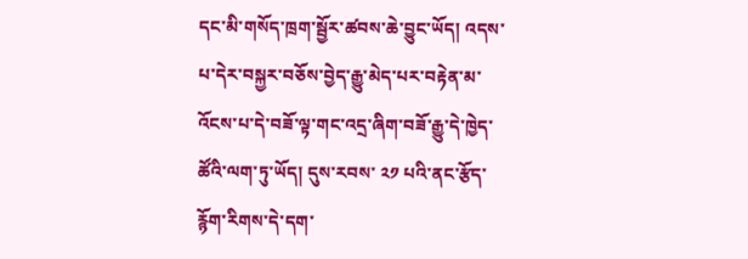དང་མི་གསོད་ཁྲག་སྦྱོར་ཚབས་ཆེ་བྱུང་ཡོད། འདས་པ་དེར་བསྐྱར་བཅོས་བྱེད་རྒྱུ་མེད་པར་བརྟེན་མ་འོངས་པ་དེ་བཟོ་ལྟ་གང་འདྲ་ཞིག་བཟོ་རྒྱུ་དེ་ཁྱེད་ཚོའི་ལག་ཏུ་ཡོད། དུས་རབས་ ༢༡ པའི་ནང་རྩོད་རྙོག་རིགས་དེ་དག་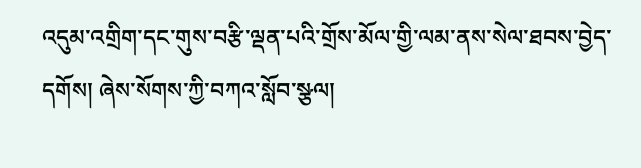འདུམ་འགྲིག་དང་གུས་བརྩི་ལྡན་པའི་གྲོས་མོལ་གྱི་ལམ་ནས་སེལ་ཐབས་བྱེད་དགོས། ཞེས་སོགས་ཀྱི་བཀའ་སློབ་སྩལ།